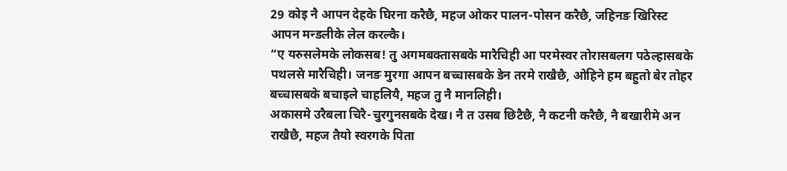29 कोइ नै आपन देहके घिरना करैछै, महज ओकर पालन-पोसन करैछै, जहिनङ खिरिस्ट आपन मन्डलीके लेल करल्कै।
“ए यरुसलेमके लोकसब! तु अगमबक्तासबके मारैचिही आ परमेस्वर तोरासबलग पठेल्हासबके पथलसे मारैचिही। जनङ मुरगा आपन बच्चासबके डेन तरमे राखैछै, ओहिने हम बहुतो बेर तोहर बच्चासबके बचाइले चाहलियै, महज तु नै मानलिही।
अकासमे उरैबला चिरै-चुरगुनसबके देख। नै त उसब छिटैछै, नै कटनी करैछै, नै बखारीमे अन राखैछै, महज तैयो स्वरगके पिता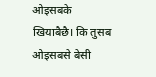ओइसबके खियाबैछै। कि तुसब ओइसबसे बेसी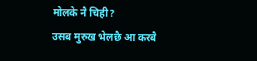मोलके नै चिही?
उसब मुरुख भेलछै आ करबै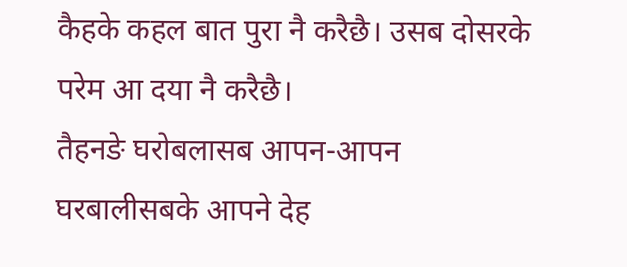कैहके कहल बात पुरा नै करैछै। उसब दोसरके परेम आ दया नै करैछै।
तैहनङे घरोबलासब आपन-आपन घरबालीसबके आपने देह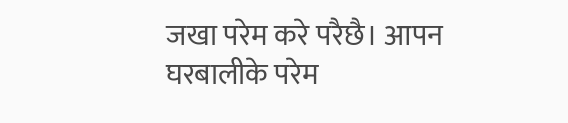जखा परेम करे परैछै। आपन घरबालीके परेम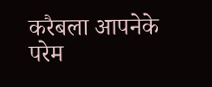करैबला आपनेके परेम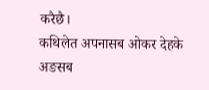करैछै।
कथिलेत अपनासब ओकर देहके अङसब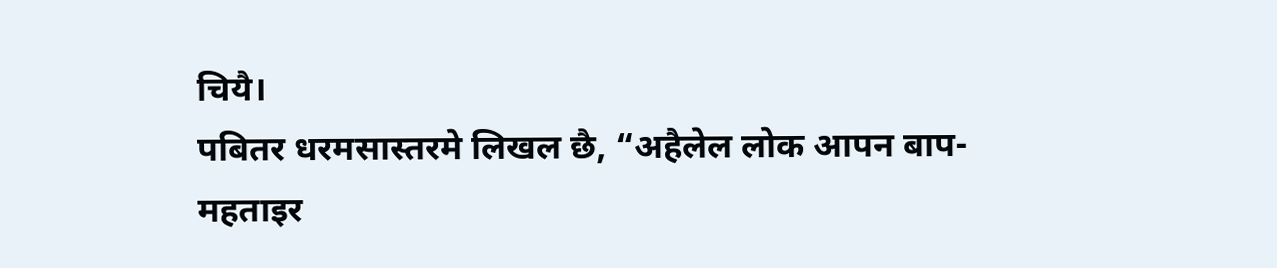चियै।
पबितर धरमसास्तरमे लिखल छै, “अहैलेल लोक आपन बाप-महताइर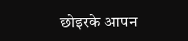छोइरके आपन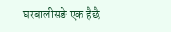घरबालीसङे एक हैछै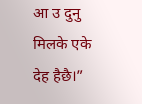आ उ दुनु मिलके एके देह हैछै।”